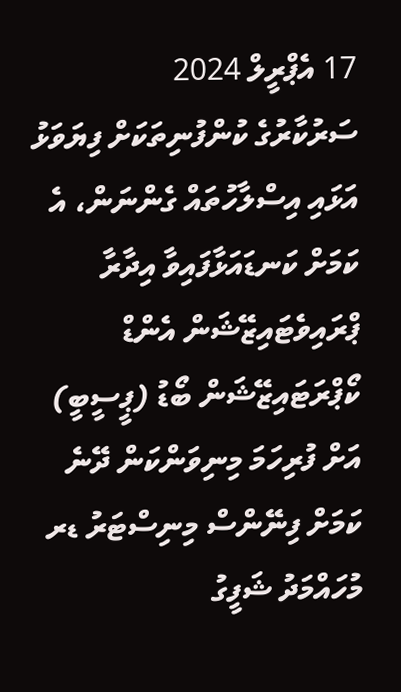17 އެޕްރީލް 2024
ސަރުކާރުގެ ކުންފުނިތަކަށް ފިޔަވަޅު އަޅައި އިސްލާހުތައް ގެންނަން، އެ ކަމަށް ކަނޑައަޅާފައިވާ އިދާރާ ޕްރައިވެޓައިޒޭޝަން އެންޑް ކޯޕްރަޓައިޒޭޝަން ބޯޑު (ޕީސީބީ) އަށް ފުރިހަމަ މިނިވަންކަން ދޭނެ ކަމަށް ފިނޭންސް މިނިސްޓަރު ޑރ މުހައްމަދު ޝަފީގު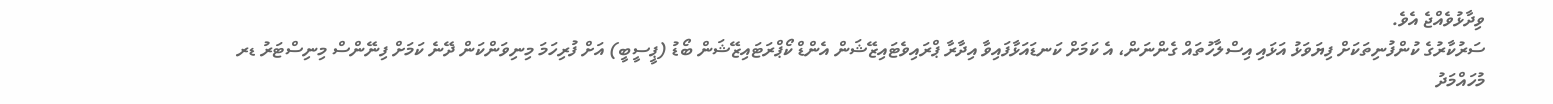ވިދާޅުވެއްޖެ އެވެ.
ސަރުކާރުގެ ކުންފުނިތަކަށް ފިޔަވަޅު އަޅައި އިސްލާހުތައް ގެންނަން، އެ ކަމަށް ކަނޑައަޅާފައިވާ އިދާރާ ޕްރައިވެޓައިޒޭޝަން އެންޑް ކޯޕްރަޓައިޒޭޝަން ބޯޑު (ޕީސީބީ) އަށް ފުރިހަމަ މިނިވަންކަން ދޭނެ ކަމަށް ފިނޭންސް މިނިސްޓަރު ޑރ މުހައްމަދު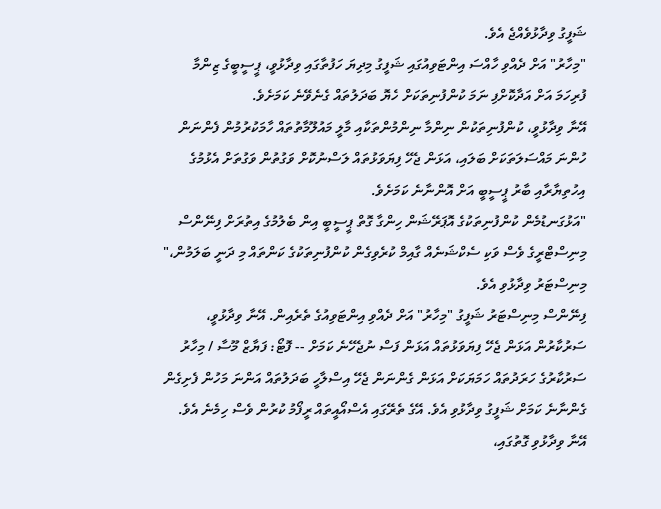ޝަފީގު ވިދާޅުވެއްޖެ އެވެ.
"މިހާރު" އަށް ދެއްވި ހާއްސަ އިންޓަވިއުގައި ޝަފީގު މިދިޔަ ހަފުތާގައި ވިދާޅުވީ، ޕީސީބީގެ ޒިންމާ ފުރިހަމަ އަށް އަދާކޮށްފި ނަމަ ކުންފުނިތަކަށް ހެޔޮ ބަދަލުތައް ގެނެވޭނެ ކަމަށެވެ.
އޭނާ ވިދާޅުވީ، ކުންފުނިތަކުން ނިންމާ ނިންމުންތަކާއި މާލީ މައުލޫމާތުތައް ހާމަކުރުމުން ފެންނަން ހުންނަ މައްސަލަތަކަށް ބަލައި، އަޅަން ޖެހޭ ފިޔަވަޅުތައް ލަސްނުކޮށް ވަގުތުން ވަގުތަށް އެޅުމުގެ އިހުތިޔާރާއި ބާރު ޕީސީބީ އަށް އޮންނާނެ ކަމަށެވެ.
"އަޅުގަނޑުމެން ކުންފުނިތަކުގެ އޮޕަރޭޝަން ހިންގާ ގޮތް ޕީސީބީ އިން ބެލުމުގެ އިތުރަށް ފިނޭންސް މިނިސްޓްރީގެ ވެސް ވަކި ސެކްޝަނެއް ގާއިމް ކުރެވިގެން ކުންފުނިތަކުގެ ކަންތައް މި ދަނީ ބަލަމުން،" މިނިސްޓަރު ވިދާޅުވި އެވެ.
ފިނޭންސް މިނިސްޓަރު ޝަފީގު "މިހާރު" އަށް ދެއްވި އިންޓަވިއުގެ ތެރެއިން. އޭނާ ވިދާޅުވީ، ސަރުކާރުން އަޅަން ޖެހޭ ފިޔަވަޅުތައް އަޅަން ފަސް ނުޖެހޭނެ ކަމަށް -- ފޮޓޯ: ފަޔާޒް މޫސާ / މިހާރު
ސަރުކާރުގެ ހަރަދުތައް ހަމަޔަކަށް އަޅަން ގެންނަން ޖެހޭ އިސްލާހީ ބަދަލުތައް އަންނަ މަހުން ފެށިގެން ގެންނާނެ ކަމަށް ޝަފީގު ވިދާޅުވި އެވެ. އޭގެ ތެރޭގައި އެސްއޯއީތައް ރީފޯމު ކުރުން ވެސް ހިމެނެ އެވެ.
އޭނާ ވިދާޅުވި ގޮތުގައި،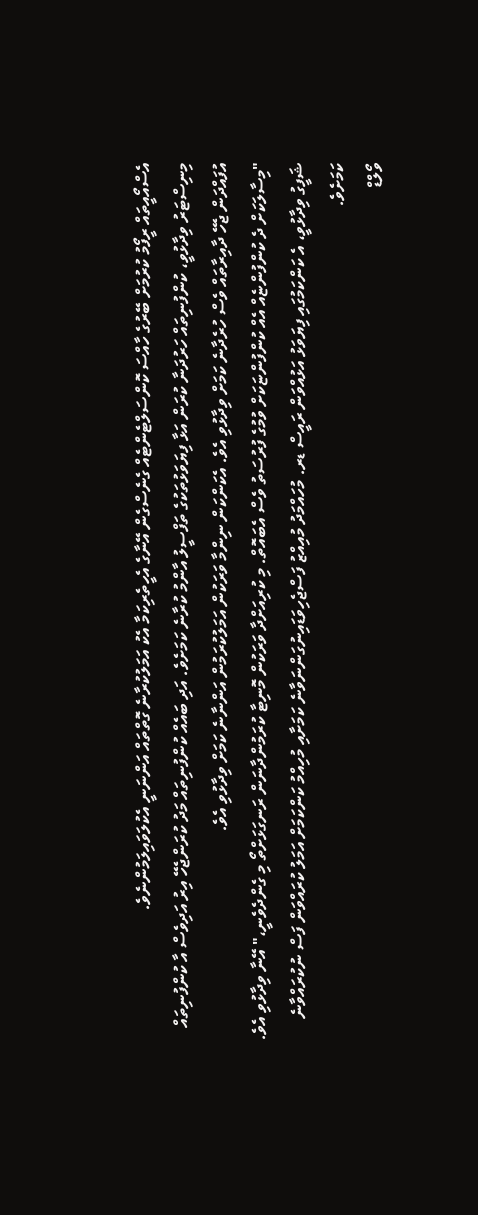އެސްއޯއީތައް ރީފޯމު ކުރުމަށް ބޭރުގެ ހާއްސަ ކޮންސަލްޓެންޓެއް ގެނެސްގެން އޭނާގެ އެހީތެރިކަމާ އެކު އަމަލުކުރާނެ ގޮތްތައް އަންނަނީ އެކުލަވައިލަމުންނެވެ.
މިނިސްޓަރު ވިދާޅުވީ، ކުންފުނިތައް ހަރުދަނާ ކުރަން އަޅާ ފިޔަވަޅުތަކުގެ ތަފްސީލު އާންމު ކުރާނެ ކަމަށެވެ. އަދި ބައެއް ކުންފުނިތައް މަދު ކުރަންޖެހޭ އިރު އަދިވެސް އާ ކުންފުނިތައް އުފައްދަން ޖެހޭ ދާއިރާތައް ވެސް ހުރެދާނެ ކަމަށް ވިދާޅުވި އެވެ. އެކަންކަން ނިންމާ ވަރަކުން އަމަލުކުރަމުން އަންނާނެ ކަމަށް ވިދާޅުވި އެވެ.
"މިސާލަކަށް ދެ ކުންފުންޏެއް އެއް ކުންފުންޏަކަށް ވުމުގެ ފުރުސަތު ވެސް އެބައޮތް. މި ކުރިއަށްދާ ވަރަކުން މޮނިޓާ ކުރަމުންދާނަން ރަނގަޅަށްތޯ މި ގެންދެވެނީ،" އޭނާ ވިދާޅުވި އެވެ.
ޝަފީގު ވިދާޅުވީ، އެ ކަންކަމުގައި ފިޔަވަޅު އަޅުއްވަން ރައީސް ޑރ. މުހައްމަދު މުއިއްޒު ފަސްޖެހިވަޑައިނުގަންނަވާނެ ކަމަށާއި މުހިއްމު ކަންކަމަށް އަމަލު ކުރައްވަން ފަސް ނުކުރައްވާނެ ކަމަށެވެ.
ވޯލްޑް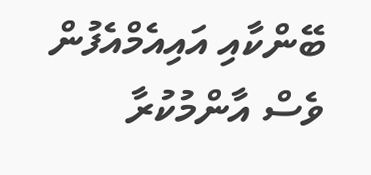ބޭންކާއި އައިއެމްއެފުން ވެސް އާންމުކުރާ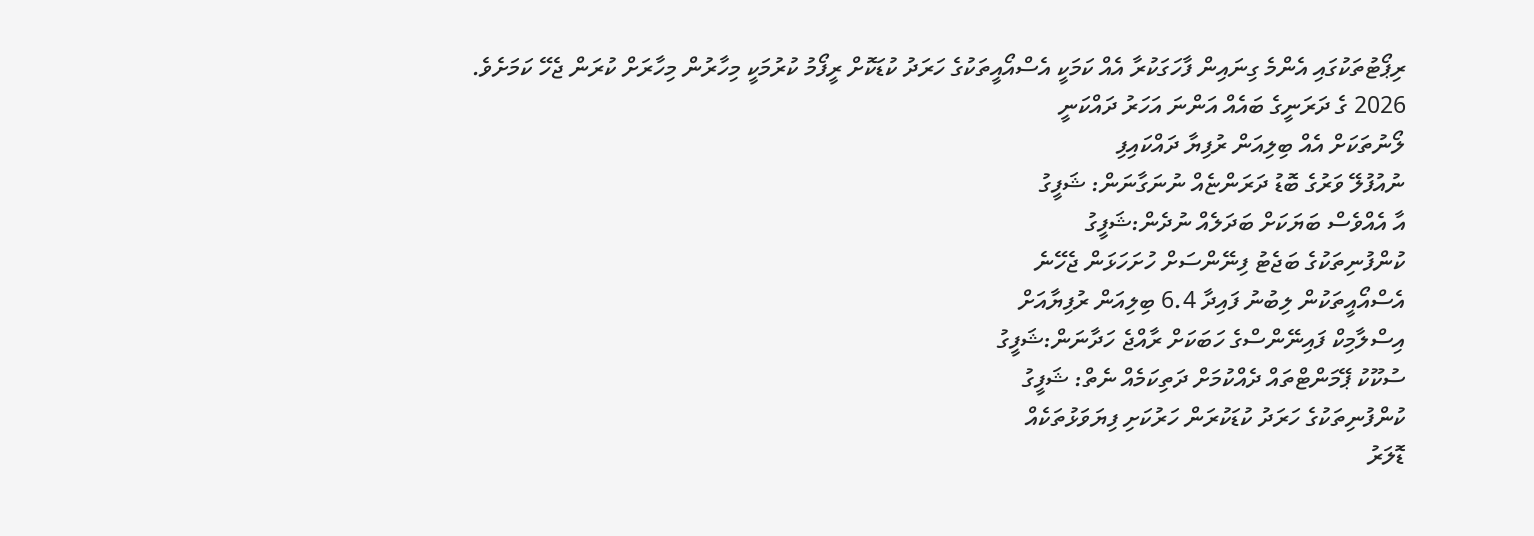ރިޕޯޓުތަކުގައި އެންމެ ގިނައިން ފާހަގަކުރާ އެއް ކަމަކީ އެސްއޯއީތަކުގެ ހަރަދު ކުޑަކޮށް ރީފޯމު ކުރުމަކީ މިހާރުން މިހާރަށް ކުރަން ޖެހޭ ކަމަށެވެ.
2026 ގެ ދަރަނީގެ ބައެއް އަންނަ އަހަރު ދައްކަނީ
ލޯނުތަކަށް އެއް ބިލިއަން ރުފިޔާ ދައްކައިފި
ނުއުފުލޭ ވަރުގެ ބޮޑު ދަރަންޏެއް ނުނަގާނަން: ޝަފީގު
އާ އެއްވެސް ބަޔަކަށް ބަދަލެއް ނުދެން:ޝަފީގު
ކުންފުނިތަކުގެ ބަޖެޓު ފިނޭންސަށް ހުށަހަޅަން ޖެހޭނެ
އެސްއޯއީތަކުން ލިބުނު ފައިދާ 6.4 ބިލިއަން ރުފިޔާއަށް
އިސްލާމިކް ފައިނޭންސްގެ ހަބަކަށް ރާއްޖެ ހަދާނަން:ޝަފީގު
ސުކޫކު ޕޭމަންޓްތައް ދެއްކުމަށް ދަތިކަމެއް ނެތް: ޝަފީގު
ކުންފުނިތަކުގެ ހަރަދު ކުޑަކުރަން ހަރުކަށި ފިޔަވަޅުތަކެއް
ޑޮލަރު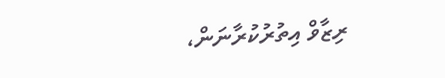ރިޒާވް އިތުރުކުރާނަން،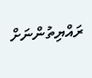ރައްޔިތުންނަށް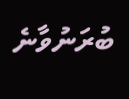ބުރަނުވާނެ